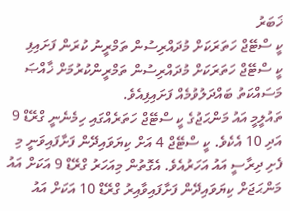ޚަބަރު
ކީ ސްޓޭޖް ހަތަރަކަށް މުދައްރިސުން ތަމްރީނު ކުރަން ފަށައިފި
ކީ ސްޓޭޖް ހަތަރަކަށް މުދައްރިސުން ތަމްރީންކުރުމަށް ޚާއްޞަ މަސައްކަތު ބައްދަލުވުމެއް ފަށައިފިއެވެ.
ތައުލީމީ އައު މަންޙަޖުގެ ކީ ސްޓޭޖް ހަތަރެއްގައި ހިމެނެނީ ގްރޭޑް 9 އަދި 10 އެކެވެ. ކީ ސްޓޭޖް 4 އަށް ކިޔަވައިދޭން ފަށާފައިވަނީ މި ފެށި ދިރާސީ އައު އަހަރުއެވެ. އެގޮތުން މިއަހަރު ގްރޭޑް 9 އަކަށް އައު މަންޙަޖަށް ކިޔަވައިދޭން ފަށާފައިވާއިރު ގްރޭޑް 10 އަކަށް އައު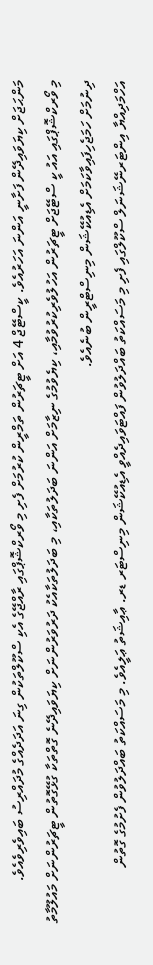މަންޙަޖަށް ކިޔަވައިދޭން ފަށާނީ އަންނަ އަހަރުއެވެ. ކީސްޓޭޖް 4 އަށް ޓީޗަރުން ތަމްރީން ކުރުމަށް ފެށި މި ވޯރކްޝޮޕްގައި ރާއްޖޭގެ އެކި ސްކޫލްތަކުން ގިނަ އަދަދެއްގެ މުދައްރިސު ބައިވެރިވެއެވެ.
މި ވޯރކްޝޮޕްގައި އައު ކީ ސްޓޭޖަށް ޓީޗަރުން އަހުލުވެރިކުރުވުމާއި، ކިޔެވުމުގެ ނިޒާމަށް އަންނަ ބަދަލުތަކާއި، މި ބަދަލުތަކާއެކު ދަރުވަރުންނަށް ކިޔަވައިދޭނެ ގޮތްތަކާ ގުޅޭގޮތުން ޓީޗަރުންނަށް މައުލޫމާތު ދިނުމަށް ހަމަޖެހިފައިވާކަމަށް އެޑިއުކޭޝަން މިނިސްޓްރީން ބުނެއެވެ.
އަހްމަދިއްޔާ އިންޓަރނޭޝަނަލް ސްކޫލްގައި ފެށި މި މަސައްކަތު ބައްދަލުވުން ފައްޓަވައިދެއްވީ އެޑިއުކޭޝަން މިނިސްޓަރ ޑރ. ޢާއިޝަތު ޢަލީއެވެ. މި މަސައްކަތު ބައްދަލުވުން ފެށުމުގެ ގޮތުން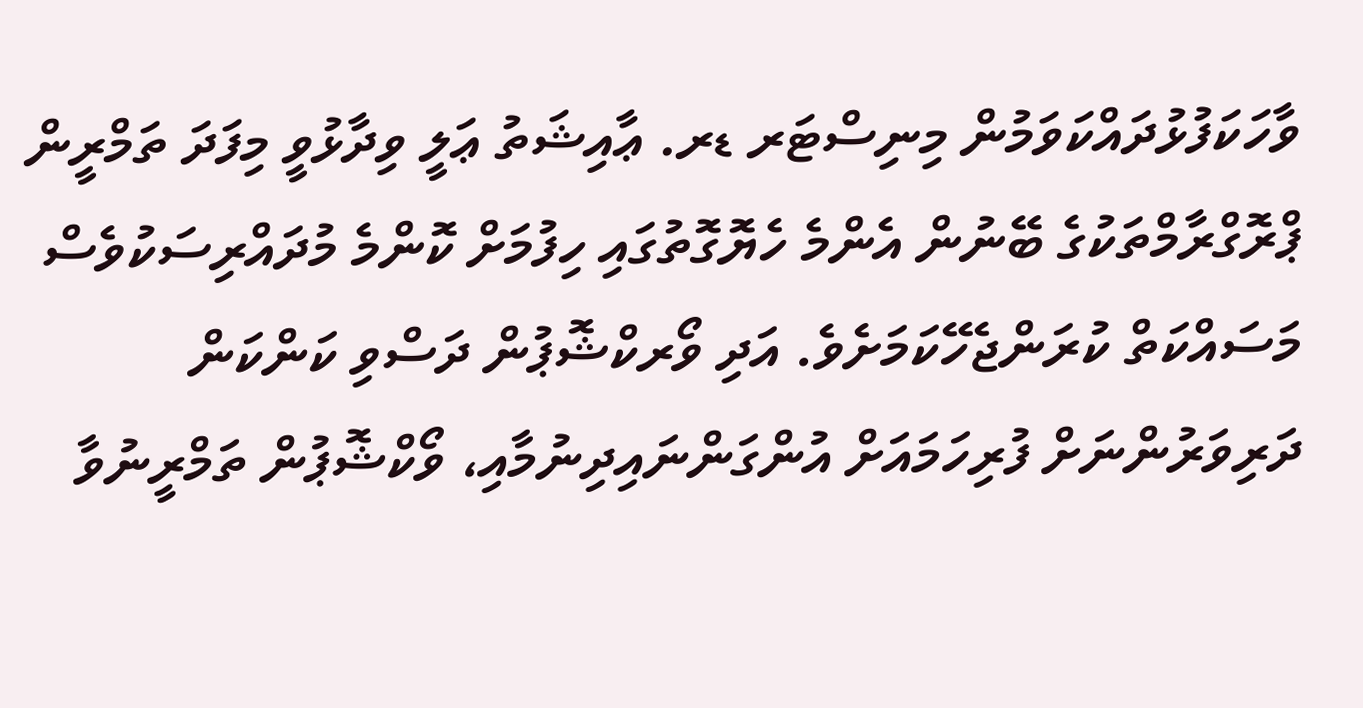ވާހަކަފުޅުދައްކަވަމުން މިނިސްޓަރ ޑރ. ޢާއިޝަތު ޢަލީ ވިދާޅުވީ މިފަދަ ތަމްރީން ޕްރޮގްރާމްތަކުގެ ބޭނުން އެންމެ ހެޔޮގޮތުގައި ހިފުމަށް ކޮންމެ މުދައްރިސަކުވެސް މަސައްކަތް ކުރަންޖެހޭކަމަށެވެ. އަދި ވޯރކްޝޮޕުން ދަސްވި ކަންކަން ދަރިވަރުންނަށް ފުރިހަމައަށް އުންގަންނައިދިނުމާއި، ވޯކްޝޮޕުން ތަމްރީނުވާ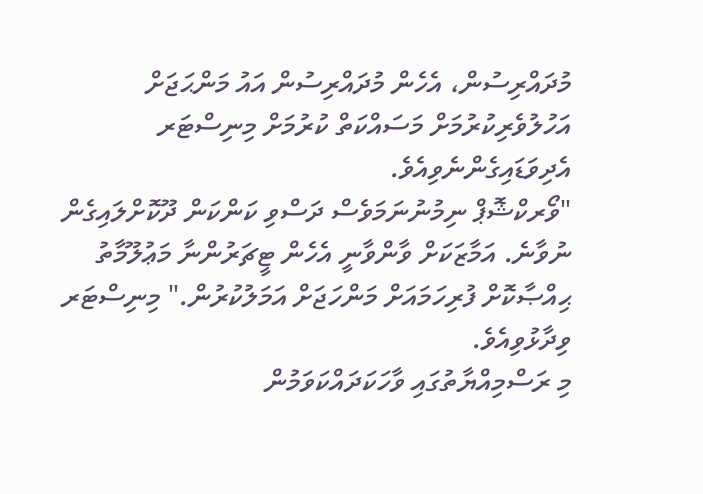މުދައްރިސުން، އެހެން މުދައްރިސުން އައު މަންޙަޖަށް އަހުލުވެރިކުރުމަށް މަސައްކަތް ކުރުމަށް މިނިސްޓަރ އެދިވަޑައިގެންނެވިއެވެ.
"ވޯރކްޝޮޕް ނިމުނުނަމަވެސް ދަސްވި ކަންކަން ދޫކޮށްލައިގެން ނުވާނެ. އަމާޒަކަށް ވާންވާނީ އެހެން ޓީޗަރުންނާ މަޢުލޫމާތު ޙިއްޞާކޮށް ފުރިހަމައަށް މަންހަޖަށް އަމަލުކުރުން." މިނިސްޓަރ ވިދާޅުވިއެވެ.
މި ރަސްމިއްޔާތުގައި ވާހަކަދައްކަވަމުން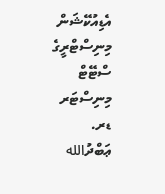އެޑިއުކޭޝަން މިނިސްޓްރީގެ ސްޓޭޓް މިނިސްޓަރ ޑރ. ޢަބްދުالله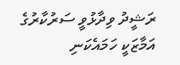ރަޝީދު ވިދާޅުވީ ސަރުކާރުގެ އަމާޒަކީ ހަމައެކަނި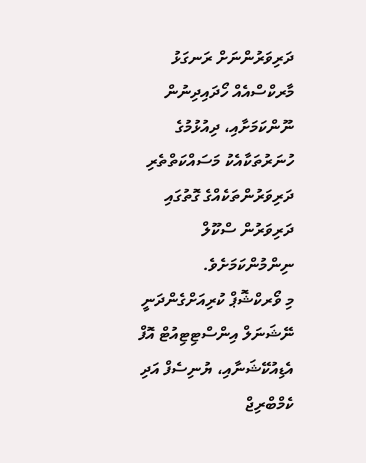ދަރިވަރުންނަށް ރަނގަޅު މާރކްސްއެއް ހޯދައިދިނުން ނޫންކަމަށާއި، ދިއުޅުމުގެ ހުނަރުތަކާއެކު މަސައްކަތްތެރި ދަރިވަރުންތަކެއްގެ ގޮތުގައި ދަރިވަރުން ސްކޫލް ނިންމުންކަމަށެވެ.
މި ވޯރކްޝޮޕް ކުރިއަށްގެންދަނީ ނޭޝަނަލް އިންސްޓިޓިއުޓް އޮފް އެޑިއުކޭޝަނާއި، ޔުނިސެފް އަދި ކެމްބްރިޖް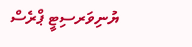ޔުނިވަރސިޓީ ޕްރެސް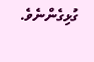ގުޅިގެންނެވެ.